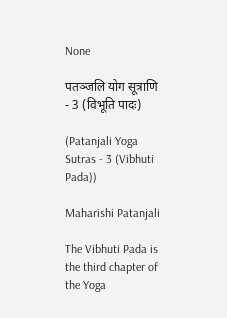None

पतञ्जलि योग सूत्राणि - 3 (विभूति पादः)

(Patanjali Yoga Sutras - 3 (Vibhuti Pada))

Maharishi Patanjali

The Vibhuti Pada is the third chapter of the Yoga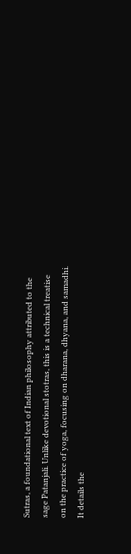Sutras, a foundational text of Indian philosophy attributed to the sage Patanjali. Unlike devotional stotras, this is a technical treatise on the practice of yoga, focusing on dharana, dhyana, and samadhi. It details the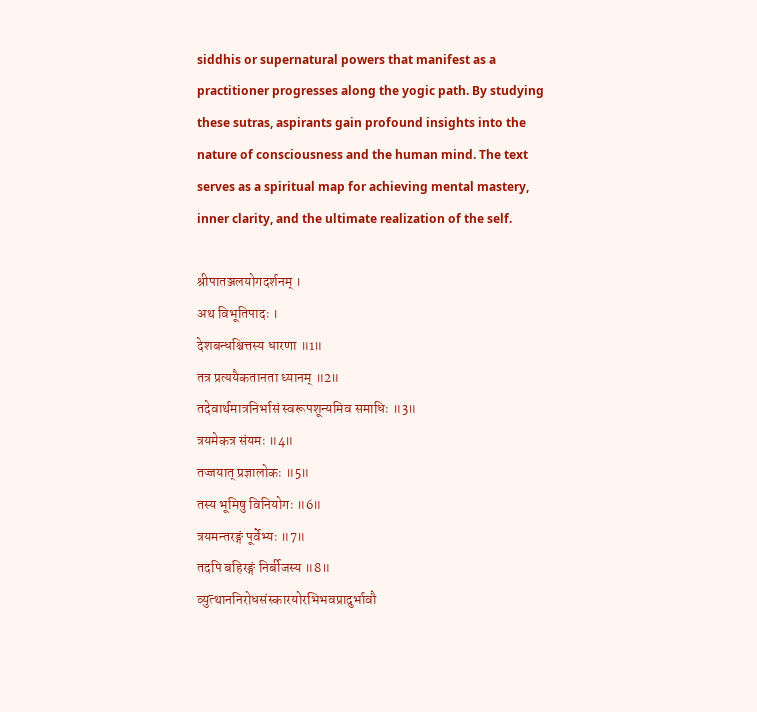siddhis or supernatural powers that manifest as a practitioner progresses along the yogic path. By studying these sutras, aspirants gain profound insights into the nature of consciousness and the human mind. The text serves as a spiritual map for achieving mental mastery, inner clarity, and the ultimate realization of the self.

श्रीपातञ्जलयोगदर्शनम् ।
अथ विभूतिपादः ।
देशबन्धश्चित्तस्य धारणा ॥1॥
तत्र प्रत्ययैकतानता ध्यानम् ॥2॥
तदेवार्थमात्रनिर्भासं स्वरूपशून्यमिव समाधिः ॥3॥
त्रयमेकत्र संयमः ॥4॥
तज्जयात् प्रज्ञालोकः ॥5॥
तस्य भूमिषु विनियोगः ॥6॥
त्रयमन्तरङ्गं पूर्वेभ्यः ॥7॥
तदपि बहिरङ्गं निर्बीजस्य ॥8॥
व्युत्थाननिरोधसंस्कारयोरभिभवप्रादुर्भावौ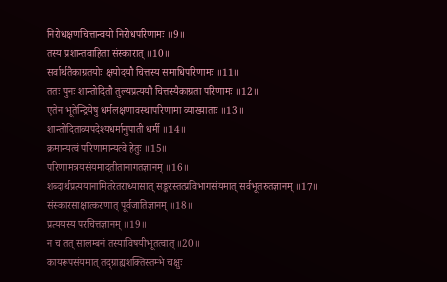निरोधक्षणचित्तान्वयो निरोधपरिणामः ॥9॥
तस्य प्रशान्तवाहिता संस्कारात् ॥10॥
सर्वार्थतैकाग्रतयोः क्षयोदयौ चित्तस्य समाधिपरिणामः ॥11॥
ततः पुनः शान्तोदितौ तुल्यप्रत्ययौ चित्तस्यैकाग्रता परिणामः ॥12॥
एतेन भूतेन्द्रियेषु धर्मलक्षणावस्थापरिणामा व्याख्याताः ॥13॥
शान्तोदिताव्यपदेश्यधर्मानुपाती धर्मी ॥14॥
क्रमान्यत्वं परिणामान्यत्वे हेतुः ॥15॥
परिणामत्रयसंयमादतीतानागतज्ञानम् ॥16॥
शब्दार्थप्रत्ययानामितरेतराध्यासात् सङ्करस्तत्प्रविभागसंयमात् सर्वभूतरुतज्ञानम् ॥17॥
संस्कारसाक्षात्करणात् पूर्वजातिज्ञानम् ॥18॥
प्रत्ययस्य परचित्तज्ञानम् ॥19॥
न च तत् सालम्बनं तस्याविषयीभूतत्वात् ॥20॥
कायरूपसंयमात् तद्ग्राह्यशक्तिस्तम्भे चक्षुः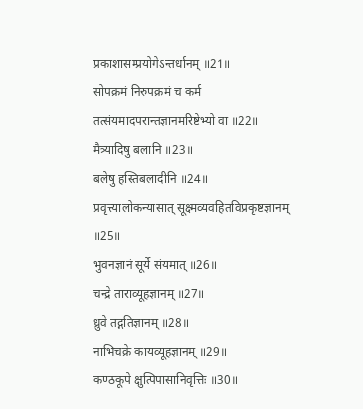प्रकाशासम्प्रयोगेऽन्तर्धानम् ॥21॥
सोपक्रमं निरुपक्रमं च कर्म तत्संयमादपरान्तज्ञानमरिष्टेभ्यो वा ॥22॥
मैत्र्यादिषु बलानि ॥23॥
बलेषु हस्तिबलादीनि ॥24॥
प्रवृत्त्यालोकन्यासात् सूक्ष्मव्यवहितविप्रकृष्टज्ञानम् ॥25॥
भुवनज्ञानं सूर्ये संयमात् ॥26॥
चन्द्रे ताराव्यूहज्ञानम् ॥27॥
ध्रुवे तद्गतिज्ञानम् ॥28॥
नाभिचक्रे कायव्यूहज्ञानम् ॥29॥
कण्ठकूपे क्षुत्पिपासानिवृत्तिः ॥30॥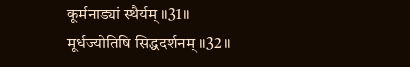कूर्मनाड्यां स्थैर्यम् ॥31॥
मूर्धज्योतिषि सिद्धदर्शनम् ॥32॥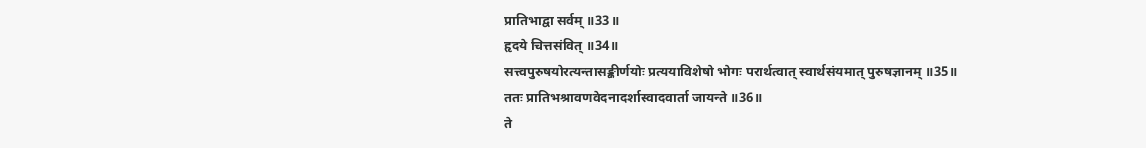प्रातिभाद्वा सर्वम् ॥33॥
हृदये चित्तसंवित् ॥34॥
सत्त्वपुरुषयोरत्यन्तासङ्कीर्णयोः प्रत्ययाविशेषो भोगः परार्थत्वात् स्वार्थसंयमात् पुरुषज्ञानम् ॥35॥
ततः प्रातिभश्रावणवेदनादर्शास्वादवार्ता जायन्ते ॥36॥
ते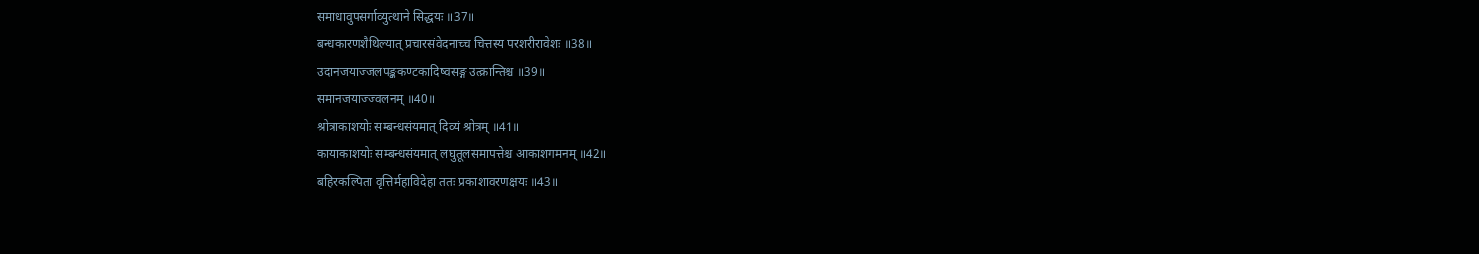समाधावुपसर्गाव्युत्थाने सिद्धयः ॥37॥
बन्धकारणशैथिल्यात् प्रचारसंवेदनाच्च चित्तस्य परशरीरावेशः ॥38॥
उदानजयाज्जलपङ्ककण्टकादिष्वसङ्ग उत्क्रान्तिश्च ॥39॥
समानजयाज्ज्वलनम् ॥40॥
श्रोत्राकाशयोः सम्बन्धसंयमात् दिव्यं श्रोत्रम् ॥41॥
कायाकाशयोः सम्बन्धसंयमात् लघुतूलसमापत्तेश्च आकाशगमनम् ॥42॥
बहिरकल्पिता वृत्तिर्महाविदेहा ततः प्रकाशावरणक्षयः ॥43॥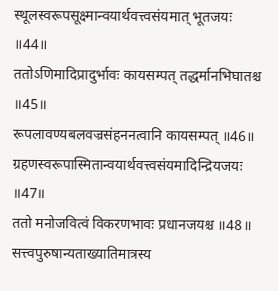स्थूलस्वरूपसूक्ष्मान्वयार्थवत्त्वसंयमात् भूतजयः ॥44॥
ततोऽणिमादिप्रादुर्भावः कायसम्पत् तद्धर्मानभिघातश्च ॥45॥
रूपलावण्यबलवज्रसंहननत्वानि कायसम्पत् ॥46॥
ग्रहणस्वरूपास्मितान्वयार्थवत्त्वसंयमादिन्द्रियजयः ॥47॥
ततो मनोजवित्वं विकरणभावः प्रधानजयश्च ॥48॥
सत्त्वपुरुषान्यताख्यातिमात्रस्य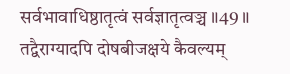सर्वभावाधिष्ठातृत्वं सर्वज्ञातृत्वञ्च ॥49॥
तद्वैराग्यादपि दोषबीजक्षये कैवल्यम्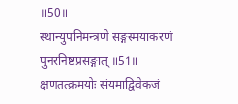॥50॥
स्थान्युपनिमन्त्रणे सङ्गस्मयाकरणं पुनरनिष्टप्रसङ्गात् ॥51॥
क्षणतत्क्रमयोः संयमाद्विवेकजं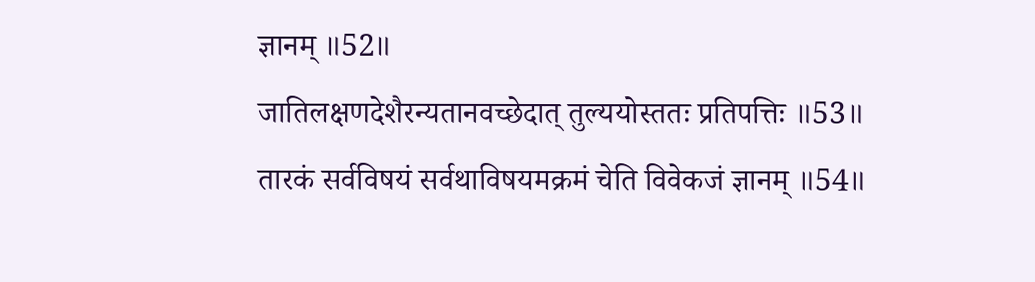ज्ञानम् ॥52॥
जातिलक्षणदेशैरन्यतानवच्छेदात् तुल्ययोस्ततः प्रतिपत्तिः ॥53॥
तारकं सर्वविषयं सर्वथाविषयमक्रमं चेति विवेकजं ज्ञानम् ॥54॥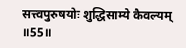सत्त्वपुरुषयोः शुद्धिसाम्ये कैवल्यम् ॥55॥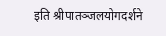इति श्रीपातञ्जलयोगदर्शने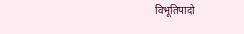विभूतिपादो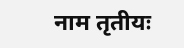नाम तृतीयः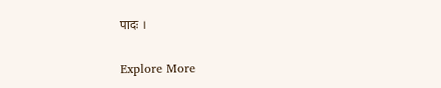पादः ।

Explore More